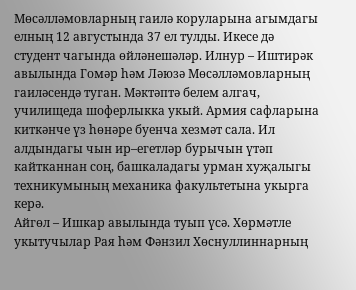Мөсәлләмовларның гаилә коруларына агымдагы елның 12 августында 37 ел тулды. Икесе дә студент чагында өйләнешәләр. Илнур – Иштирәк авылында Гомәр һәм Ләюзә Мөсәлләмовларның гаиләсендә туган. Мәктәптә белем алгач, училищеда шоферлыкка укый. Армия сафларына киткәнче үз һөнәре буенча хезмәт сала. Ил алдындагы чын ир–егетләр бурычын үтәп кайтканнан соң, башкаладагы урман хуҗалыгы техникумының механика факультетына укырга керә.
Айгөл – Ишкар авылында туып үсә. Хөрмәтле укытучылар Рая һәм Фәнзил Хөснуллиннарның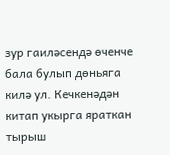зур гаиләсендә өченче бала булып дөньяга килә ул. Кечкенәдән китап укырга яраткан тырыш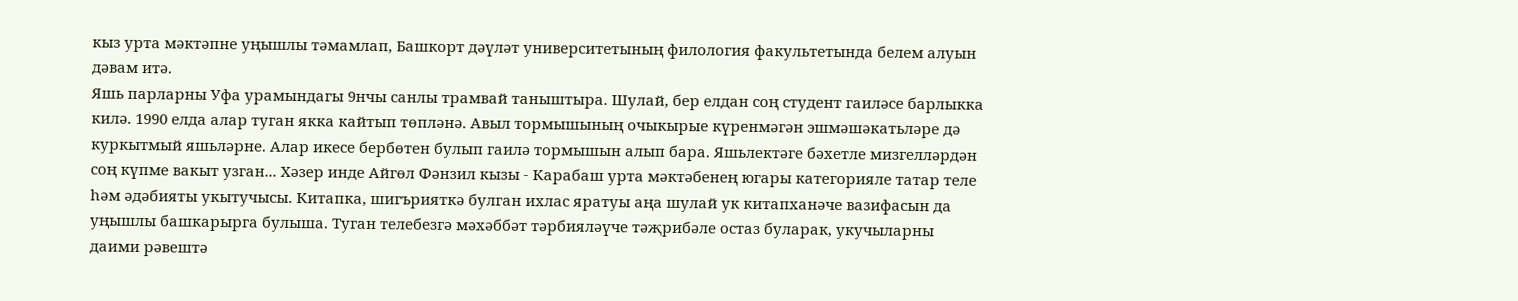кыз урта мәктәпне уңышлы тәмамлап, Башкорт дәүләт университетының филология факультетында белем алуын дәвам итә.
Яшь парларны Уфа урамындагы 9нчы санлы трамвай таныштыра. Шулай, бер елдан соң студент гаиләсе барлыкка килә. 1990 елда алар туган якка кайтып төпләнә. Авыл тормышының очыкырые күренмәгән эшмәшәкатьләре дә куркытмый яшьләрне. Алар икесе бербөтен булып гаилә тормышын алып бара. Яшьлектәге бәхетле мизгелләрдән соң күпме вакыт узган... Хәзер инде Айгөл Фәнзил кызы - Карабаш урта мәктәбенең югары категорияле татар теле һәм әдәбияты укытучысы. Китапка, шигърияткә булган ихлас яратуы аңа шулай ук китапханәче вазифасын да уңышлы башкарырга булыша. Туган телебезгә мәхәббәт тәрбияләүче тәҗрибәле остаз буларак, укучыларны даими рәвештә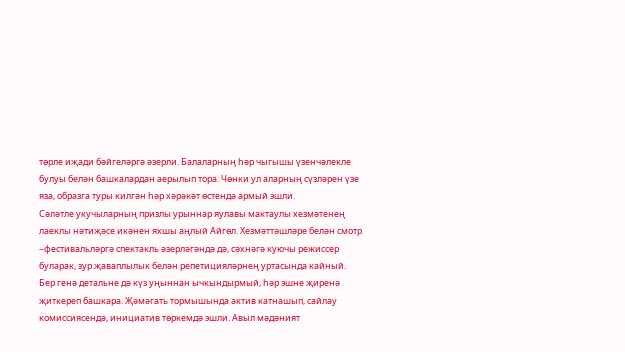төрле иҗади бәйгеләргә әзерли. Балаларның һәр чыгышы үзенчәлекле булуы белән башкалардан аерылып тора. Чөнки ул аларның сүзләрен үзе яза, образга туры килгән һәр хәрәкәт өстендә армый эшли.
Сәләтле укучыларның призлы урыннар яулавы мактаулы хезмәтенең лаеклы нәтиҗәсе икәнен яхшы аңлый Айгөл. Хезмәттәшләре белән смотр –фестивальләргә спектакль әзерләгәндә дә, сәхнәгә куючы режиссер буларак, зур җаваплылык белән репетицияләрнең уртасында кайный. Бер генә детальне дә күз уңыннан ычкындырмый, һәр эшне җиренә җиткереп башкара. Җәмәгать тормышында актив катнашып, сайлау комиссиясендә, инициатив төркемдә эшли. Авыл мәдәният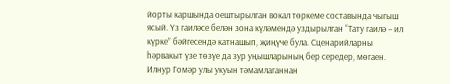йорты каршында оештырылган вокал төркеме составында чыгыш ясый. Үз гаиләсе белән зона күләмендә уздырылган “Тату гаилә – ил күрке” бәйгесендә катнашып, җиңүче була. Сценарийларны һәрвакыт үзе төзүе да зур уңышларының бер середер, мөгаен.
Илнур Гомәр улы укуын тәмамлаганнан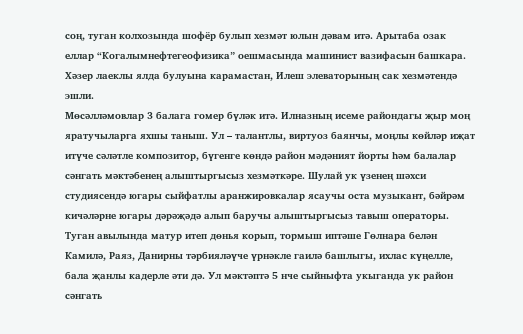соң, туган колхозында шофёр булып хезмәт юлын дәвам итә. Арытаба озак еллар “Когалымнефтегеофизика” оешмасында машинист вазифасын башкара. Хәзер лаеклы ялда булуына карамастан, Илеш элеваторының сак хезмәтендә эшли.
Мөсәлләмовлар 3 балага гомер бүләк итә. Илназның исеме райондагы җыр моң яратучыларга яхшы таныш. Ул – талантлы, виртуоз баянчы, моңлы көйләр иҗат итүче сәләтле композитор, бүгенге көндә район мәдәният йорты һәм балалар сәнгать мәктәбенең алыштыргысыз хезмәткәре. Шулай ук үзенең шәхси студиясендә югары сыйфатлы аранжировкалар ясаучы оста музыкант, бәйрәм кичәләрне югары дәрәҗәдә алып баручы алыштыргысыз тавыш операторы. Туган авылында матур итеп дөнья корып, тормыш иптәше Гөлнара белән Камилә, Раяз, Данирны тәрбияләүче үрнәкле гаилә башлыгы, ихлас күңелле, бала җанлы кадерле әти дә. Ул мәктәптә 5 нче сыйныфта укыганда ук район сәнгать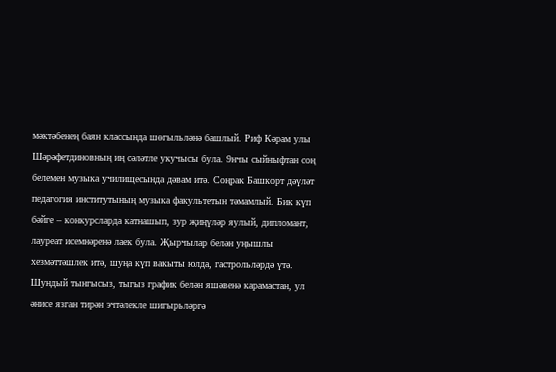мәктәбенең баян классында шөгыльләнә башлый. Риф Кәрам улы Шәрәфетдиновның иң сәләтле укучысы була. 9нчы сыйныфтан соң белемен музыка училищесында дәвам итә. Соңрак Башкорт дәүләт педагогия институтының музыка факультетын тәмамлый. Бик күп бәйге – конкурсларда катнашып, зур җиңүләр яулый, дипломант, лауреат исемнәренә лаек була. Җырчылар белән уңышлы хезмәттәшлек итә, шуңа күп вакыты юлда, гастрольләрдә үтә. Шундый тынгысыз, тыгыз график белән яшәвенә карамастан, ул әнисе язган тирән эчтәлекле шигырьләргә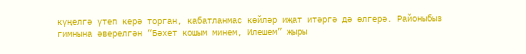күңелгә үтеп керә торган, кабатланмас көйләр иҗат итәргә дә өлгерә. Районыбыз гимнына әверелгән “Бәхет кошым минем, Илешем” җыры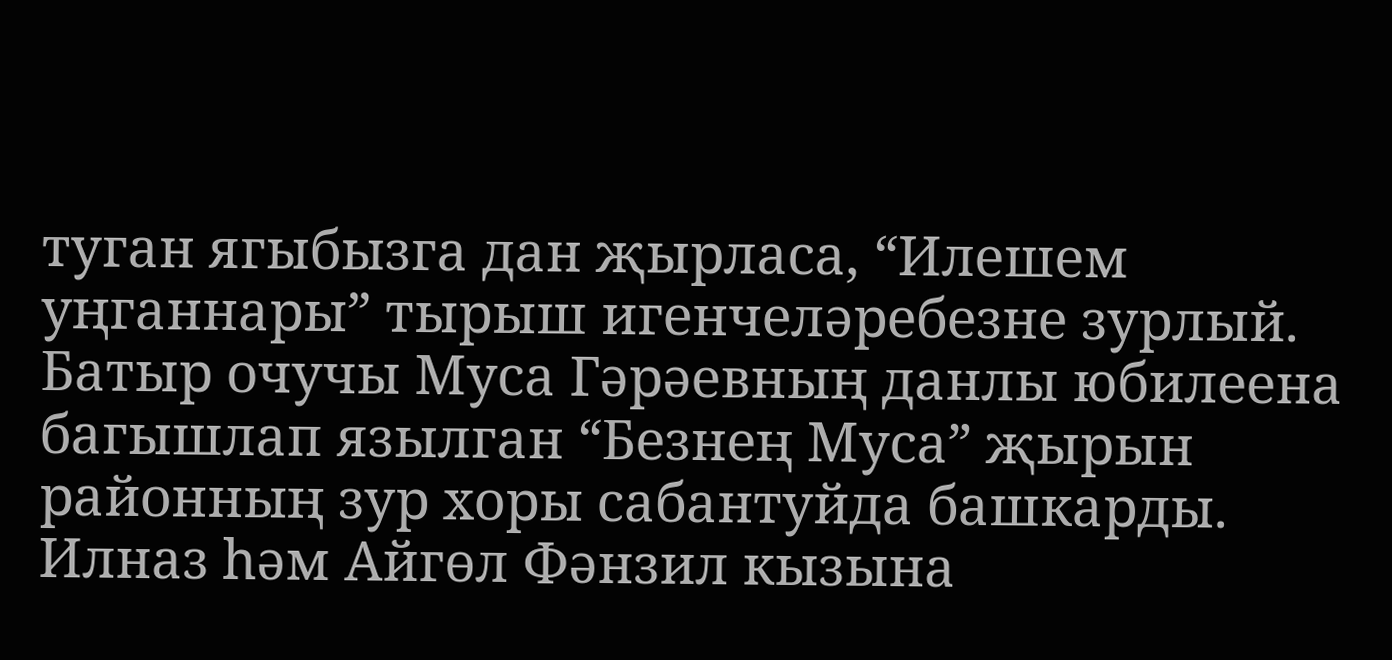туган ягыбызга дан җырласа, “Илешем уңганнары” тырыш игенчеләребезне зурлый. Батыр очучы Муса Гәрәевның данлы юбилеена багышлап язылган “Безнең Муса” җырын районның зур хоры сабантуйда башкарды. Илназ һәм Айгөл Фәнзил кызына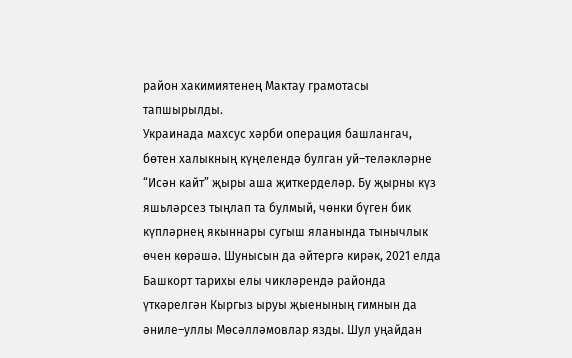район хакимиятенең Мактау грамотасы тапшырылды.
Украинада махсус хәрби операция башлангач, бөтен халыкның күңелендә булган уй–теләкләрне “Исән кайт” җыры аша җиткерделәр. Бу җырны күз яшьләрсез тыңлап та булмый, чөнки бүген бик күпләрнең якыннары сугыш яланында тынычлык өчен көрәшә. Шунысын да әйтергә кирәк, 2021 елда Башкорт тарихы елы чикләрендә районда үткәрелгән Кыргыз ыруы җыенының гимнын да әниле–уллы Мөсәлләмовлар язды. Шул уңайдан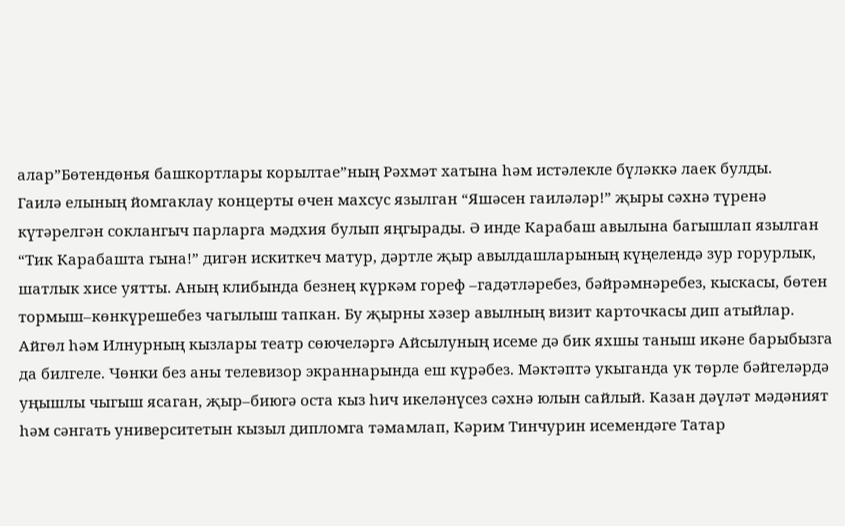алар”Бөтендөнья башкортлары корылтае”ның Рәхмәт хатына һәм истәлекле бүләккә лаек булды.
Гаилә елының йомгаклау концерты өчен махсус язылган “Яшәсен гаиләләр!” җыры сәхнә түренә күтәрелгән соклангыч парларга мәдхия булып яңгырады. Ә инде Карабаш авылына багышлап язылган “Тик Карабашта гына!” дигән искиткеч матур, дәртле җыр авылдашларының күңелендә зур горурлык, шатлык хисе уятты. Аның клибында безнең күркәм гореф –гадәтләребез, бәйрәмнәребез, кыскасы, бөтен тормыш–көнкүрешебез чагылыш тапкан. Бу җырны хәзер авылның визит карточкасы дип атыйлар.
Айгөл һәм Илнурның кызлары театр сөючеләргә Айсылуның исеме дә бик яхшы таныш икәне барыбызга да билгеле. Чөнки без аны телевизор экраннарында еш күрәбез. Мәктәптә укыганда ук төрле бәйгеләрдә уңышлы чыгыш ясаган, җыр–биюгә оста кыз һич икеләнүсез сәхнә юлын сайлый. Казан дәүләт мәдәният һәм сәнгать университетын кызыл дипломга тәмамлап, Кәрим Тинчурин исемендәге Татар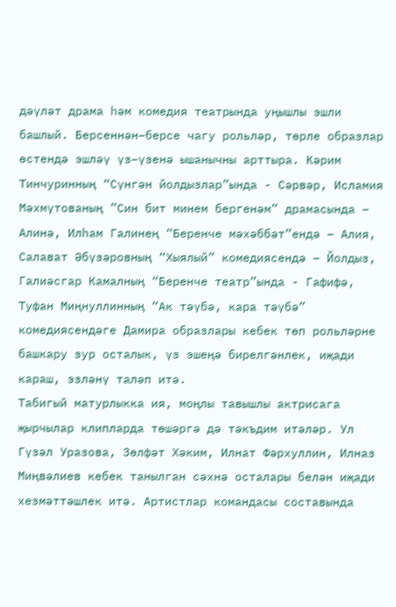дәүләт драма һәм комедия театрында уңышлы эшли башлый. Берсеннән–берсе чагу рольләр, төрле образлар өстендә эшләү үз–үзенә ышанычны арттыра. Кәрим Тинчуринның “Сүнгән йолдызлар”ында - Сәрвәр, Исламия Мәхмүтованың ”Син бит минем бергенәм” драмасында – Алинә, Илһам Галинең “Беренче мәхәббәт”ендә – Алия, Салават Әбүзәровның “Хыялый” комедиясендә – Йолдыз, Галиәсгар Камалның “Беренче театр”ында - Гафифә, Туфан Миңнуллинның “Ак тәүбә, кара тәүбә” комедиясендәге Дамира образлары кебек төп рольләрне башкару зур осталык, үз эшеңә бирелгәнлек, иҗади караш, эзләнү таләп итә.
Табигый матурлыкка ия, моңлы тавышлы актрисага җырчылар клипларда төшәргә дә тәкъдим итәләр. Ул Гүзәл Уразова, Зөлфәт Хәким, Илнат Фәрхуллин, Илназ Миңвәлиев кебек танылган сәхнә осталары белән иҗади хезмәттәшлек итә. Артистлар командасы составында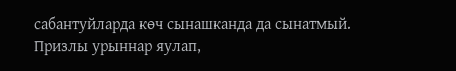сабантуйларда көч сынашканда да сынатмый. Призлы урыннар яулап,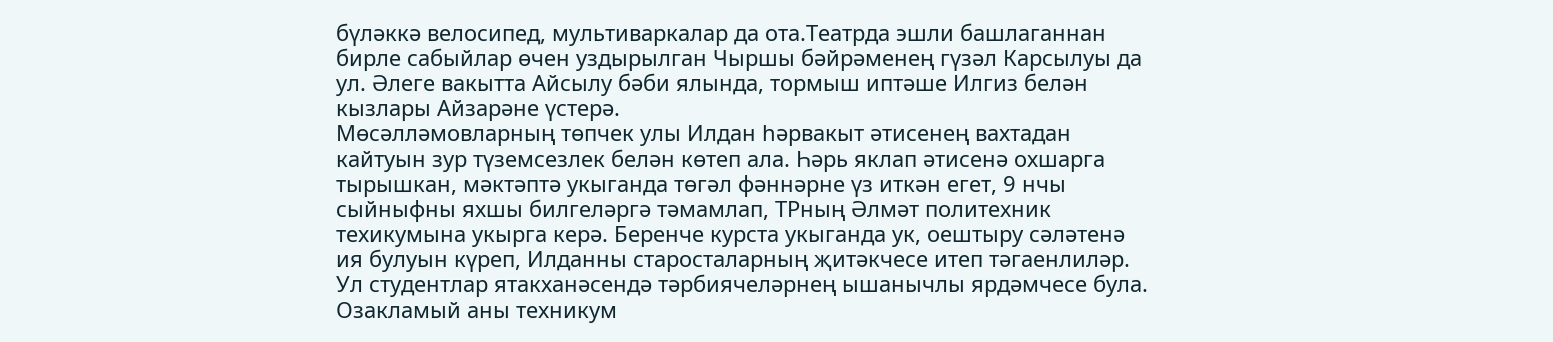бүләккә велосипед, мультиваркалар да ота.Театрда эшли башлаганнан бирле сабыйлар өчен уздырылган Чыршы бәйрәменең гүзәл Карсылуы да ул. Әлеге вакытта Айсылу бәби ялында, тормыш иптәше Илгиз белән кызлары Айзарәне үстерә.
Мөсәлләмовларның төпчек улы Илдан һәрвакыт әтисенең вахтадан кайтуын зур түземсезлек белән көтеп ала. Һәрь яклап әтисенә охшарга тырышкан, мәктәптә укыганда төгәл фәннәрне үз иткән егет, 9 нчы сыйныфны яхшы билгеләргә тәмамлап, ТРның Әлмәт политехник техикумына укырга керә. Беренче курста укыганда ук, оештыру сәләтенә ия булуын күреп, Илданны старосталарның җитәкчесе итеп тәгаенлиләр. Ул студентлар ятакханәсендә тәрбиячеләрнең ышанычлы ярдәмчесе була. Озакламый аны техникум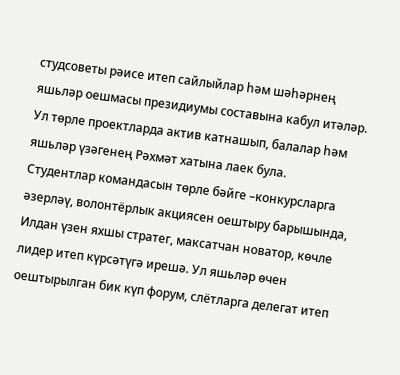студсоветы рәисе итеп сайлыйлар һәм шәһәрнең яшьләр оешмасы президиумы составына кабул итәләр. Ул төрле проектларда актив катнашып, балалар һәм яшьләр үзәгенең Рәхмәт хатына лаек була.
Студентлар командасын төрле бәйге –конкурсларга әзерләү, волонтёрлык акциясен оештыру барышында, Илдан үзен яхшы стратег, максатчан новатор, көчле лидер итеп күрсәтүгә ирешә. Ул яшьләр өчен оештырылган бик күп форум, слётларга делегат итеп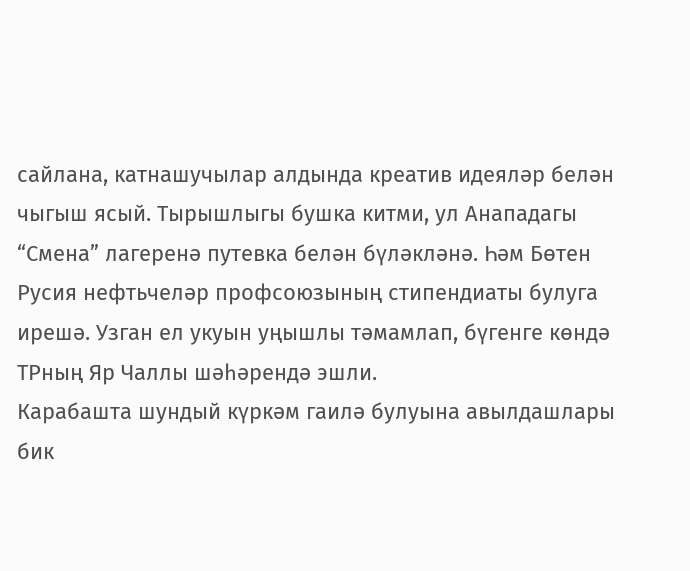сайлана, катнашучылар алдында креатив идеяләр белән чыгыш ясый. Тырышлыгы бушка китми, ул Анападагы “Смена” лагеренә путевка белән бүләкләнә. Һәм Бөтен Русия нефтьчеләр профсоюзының стипендиаты булуга ирешә. Узган ел укуын уңышлы тәмамлап, бүгенге көндә ТРның Яр Чаллы шәһәрендә эшли.
Карабашта шундый күркәм гаилә булуына авылдашлары бик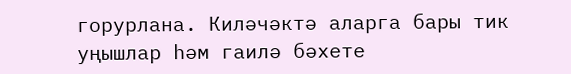горурлана. Киләчәктә аларга бары тик уңышлар һәм гаилә бәхете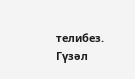телибез.
Гүзәл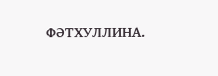ФӘТХУЛЛИНА.